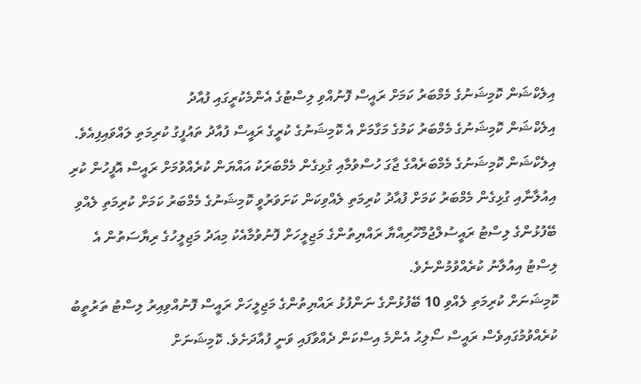އިލެކްޝަން ކޮމިޝަނުގެ މެމްބަރު ކަމަށް ރައީސް ފޮނުއްވި ލިސްޓުގެ އެންމެކުރީގައި ފުއާދު
އިލެކްޝަން ކޮމިޝަނުގެ މެމްބަރު ކަމުގެ މަގާމަށް އެ ކޮމިޝަނުގެ ކުރީގެ ރައީސް ފުއާދު ތައުފީގު ކުރިމަތި ލައްވައިފިއެވެ.
އިލެކްޝަން ކޮމިޝަނުގެ މެމްބަރެއްގެ ޖާގަ ހުސްވުމާއި ގުޅިގެން މެމްބަރަކު އައްޔަން ކުރެއްވުމަށް ރައީސް އޮފީހުން ކުރި އިއުލާނާއި ގުޅިގެން މެމްބަރު ކަމަށް ފުއާދު ކުރިމަތި ލެއްވިކަން ކަށަވަރުވީ ކޮމިޝަނުގެ މެމްބަރު ކަމަށް ކުރިމަތި ލެއްވި ބޭފުޅުންގެ ލިސްޓު ރައީސުލްޖުމްހޫރިއްޔާ ރައްޔިތުންގެ މަޖިލީހަށް ފޮނުވުމާއެކު މިއަދު މަޖިލީހުގެ ރިޔާސަތުން އެ ލިސްޓު އިއުލާނު ކުރެއްވުމުންނެވެ.
ކޮމިޝަނަށް ކުރިމަތި ލެއްވި 10 ބޭފުޅުންގެ ނަންފުޅު ރައްޔިތުންގެ މަޖިލީހަށް ރައީސް ފޮނުއްވިއިރު ލިސްޓު ތަރުތީބު ކުރެއްވުމުގައިވެސް ރައީސް ސޯލިޙު އެންމެ އިސްކަން ދެއްވާފައި ވަނީ ފުއާދަށެވެ. ކޮމިޝަނަށް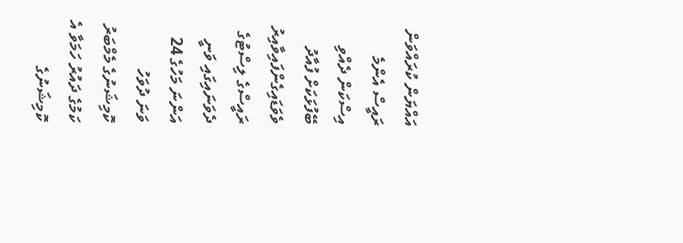އައްޔަން ކުރައްވަން ރައީސް އެންމެ އިސްކަން ދެއްވި ބޭފުޅަކަށް ފުއާދު ވެވަޑައިގެންފައިވާއިރު ރައީސްގެ ލިސްޓުގެ ދެވަނައިގައި ވަނީ އަންނަ މަހުގެ 24 ވަނަ ދުވަހު ކޮމިޝަނުގެ މެމްބަރު ކަމުގެ ދައުރު ހަމަވާ އެ ކޮމިޝަނުގެ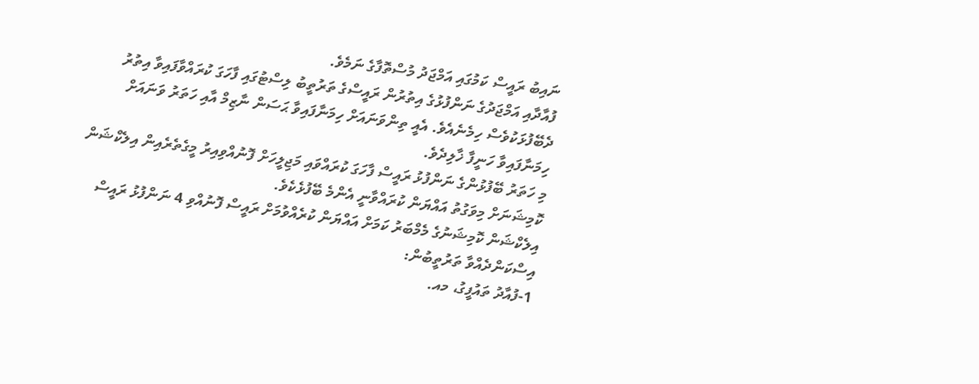ނައިބު ރައީސް ކަމުގައި އަމްޖަދު މުސްތޮފާގެ ނަމެވެ.
ފުއާދާއި އަމްޖަދުގެ ނަންފުޅުގެ އިތުރުން ރައީސްގެ ތަރުތީބު ލިސްޓުގައި ފާހަގަ ކުރައްވާފައިވާ އިތުރު ދެބޭފުޅަކުވެސް ހިމެނެއެވެ. އެއީ ތިންވަނައަށް ހިމަނާފައިވާ ޙަސަން ނާޒިމް އާއި ހަތަރު ވަނައަށް ހިމަނާފައިވާ ހަނީފާ ޚާލިދެވެ.
މި ހަތަރު ބޭފުޅުންގެ ނަންފުޅު ރައީސް ފާހަގަ ކުރައްވައި މަޖިލީހަށް ފޮނުއްވިއިރު މީގެތެރެއިން އިލެކްޝަން ކޮމިޝަނަށް މިވަގުތު އައްޔަން ކުރައްވާނީ އެންމެ ބޭފުޅެކެވެ.
އިލެކްޝަން ކޮމިޝަނުގެ މެމްބަރު ކަމަށް އައްޔަން ކުރެއްވުމަށް ރައީސް ފޮނުއްވި 4 ނަންފުޅު ރައީސް އިސްކަންދެއްވާ ތަރުތީބުން:
1-ފުއާދު ތައުފީގު، މއ.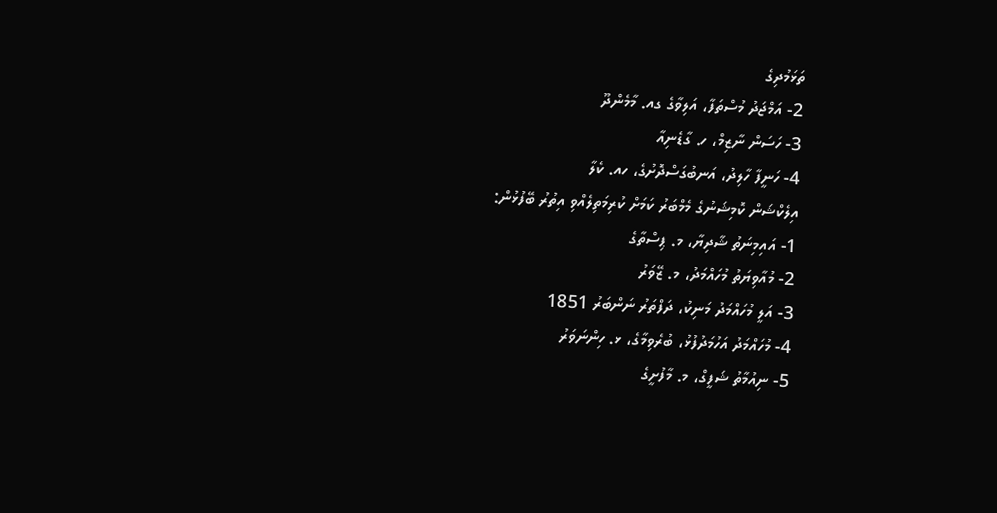ތަޅަމުދިގެ
2- އަމްޖަދު މުސްތަފާ، އަލިވާގެ ގއ. މާމެންދޫ
3- ހަސަން ނާޒިމް، ހ. ގާޑެނިއާ
4- ހަނީފާ ހާލިދު، އަނބުގަސްދޮށުގެ، ހއ. ކެލާ
އިލެކްޝަން ކޮމިޝަނުގެ މެމްބަރު ކަމަށް ކުރިމަތިލެއްވި އިތުރު ބޭފުޅުން:
1- އައިމިނަތު ޝާދިޔާ، މ. ޕިސްތާގެ
2- މުއާވިޔަތު މުހައްމަދު، މ. ޒޭވަރު
3- އަލީ މުހައްމަދު މަނިކު، ދަފްތަރު ނަންބަރު 1851
4- މުހައްމަދު އަހުމަދުފުޅު، ބުރެވިމާގެ، ޅ. ހިންނަވަރު
5- ނިއުމާތު ޝަފީގް، މ. މާފުށީގެ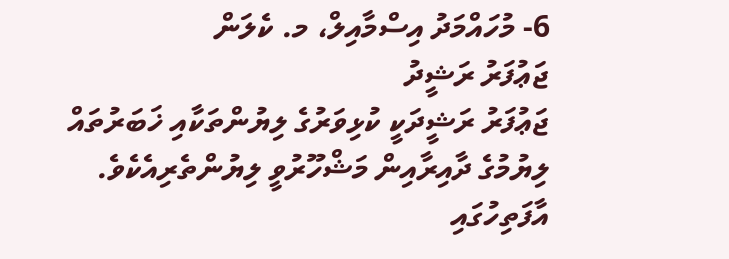6- މުހައްމަދު އިސްމާއިލް، މ. ކެލަން
ޖަޢުފަރު ރަޝީދު
ޖަޢުފަރު ރަޝީދަކީ ކުޅިވަރުގެ ލިޔުންތަކާއި ޚަބަރުތައް ލިޔުމުގެ ދާއިރާއިން މަޝްހޫރުވީ ލިޔުންތެރިއެކެވެ. އާފަތިހުގައި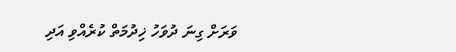ވަރަށް ގިނަ ދުވަހު ޚިދުމަތް ކުރެއްވި އަދި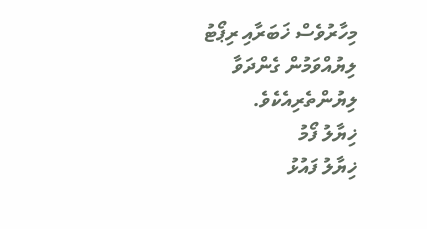މިހާރުވެސް ޚަބަރާއި ރިޕޯޓު ލިޔުއްވަމުން ގެންދަވާ ލިޔުންތެރިއެކެވެ.
ޚިޔާލު ފޯމު
ޚިޔާލު ފައުޅު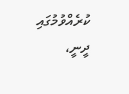ކުރެއްވުމުގައި ދީނީ،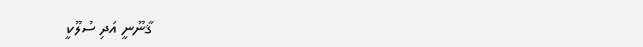ޤާނޫނީ އަދި ސުލޫކީ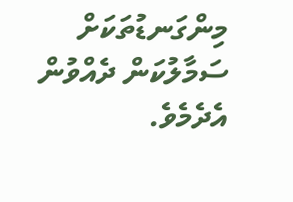މިންގަނޑުތަކަށް ސަމާލުކަން ދެއްވުން އެދެމެވެ.